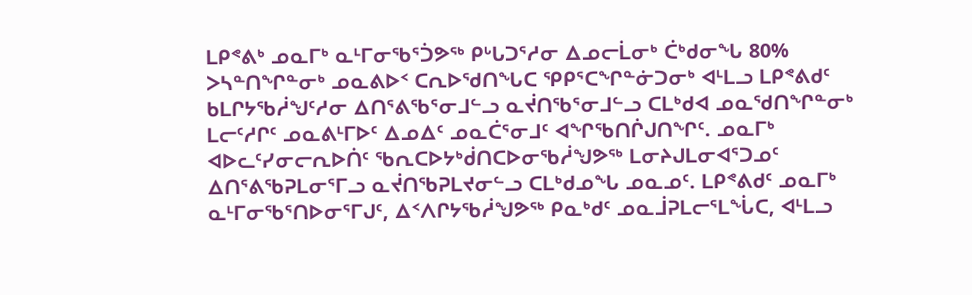ᒪᑭᕝᕕᒃ ᓄᓇᒥᒃ ᓇᒻᒥᓂᖃᕐᑑᕗᖅ ᑭᒡᒐᑐᕐᓱᓂ ᐃᓄᓕᒫᓂᒃ ᑖᒃᑯᓂᖓ 80% ᐳᓴᓐᑎᖏᓐᓂᒃ ᓄᓇᕕᐅᑉ ᑕᕆᐅᖁᑎᖓᑕ ᕿᑭᕐᑕᖏᓐᓃᑐᓂᒃ ᐊᒻᒪᓗ ᒪᑭᕝᕕᑯᑦ ᑲᒪᒋᔭᖃᓲᖑᑦᓱᓂ ᐃᑎᕐᕕᖃᕐᓂᒧᓪᓗ ᓇᔫᑎᖃᕐᓂᒧᓪᓗ ᑕᒪᒃᑯᐊ ᓄᓇᖁᑎᖏᓐᓂᒃ ᒪᓕᑦᓱᒋᑦ ᓄᓇᕕᒻᒥᐅᑦ ᐃᓄᐃᑦ ᓄᓇᑖᕐᓂᒧᑦ ᐊᖏᖃᑎᒌᒍᑎᖏᑦ. ᓄᓇᒥᒃ ᐊᐅᓚᑦᓯᓂᓕᕆᐅᑏᑦ ᖃᕆᑕᐅᔭᒃᑰᑎᑕᐅᓂᖃᓲᖑᕗᖅ ᒪᓂᔨᒍᒪᓂᐊᕐᑐᓄᑦ ᐃᑎᕐᕕᖃᕈᒪᓂᕐᒥᓗ ᓇᔫᑎᖃᕈᒪᔪᓂᓪᓗ ᑕᒪᒃᑯᓄᖓ ᓄᓇᓄᑦ. ᒪᑭᕝᕕᑯᑦ ᓄᓇᒥᒃ ᓇᒻᒥᓂᖃᕐᑎᐅᓂᕐᒥᒍᑦ, ᐃᑉᐱᒋᔭᖃᓲᖑᕗᖅ ᑭᓇᒃᑯᑦ ᓄᓇᒨᕈᒪᓕᕐᒪᖔᑕ, ᐊᒻᒪᓗ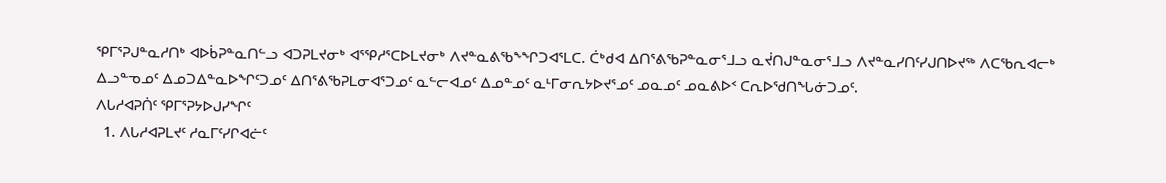ᕿᒥᕐᕈᒍᓐᓇᓱᑎᒃ ᐊᐅᑳᕈᓐᓇᑎᓪᓗ ᐊᑐᕈᒪᔪᓂᒃ ᐊᕐᕿᓱᕐᑕᐅᒪᔪᓂᒃ ᐱᔪᓐᓇᕕᖃᖕᖏᑐᐊᕐᒪᑕ. ᑖᒃᑯᐊ ᐃᑎᕐᕕᖃᕈᓐᓇᓂᕐᒧᓗ ᓇᔫᑎᒍᓐᓇᓂᕐᒧᓗ ᐱᔪᓐᓇᓯᑎᑦᓯᒍᑎᐅᔪᖅ ᐱᑕᖃᕆᐊᓕᒃ ᐃᓗᓐᓀᓄᑦ ᐃᓄᑐᐃᓐᓇᐅᖏᑦᑐᓄᑦ ᐃᑎᕐᕕᖃᕈᒪᓂᐊᕐᑐᓄᑦ ᓇᓪᓕᐊᓄᑦ ᐃᓄᓐᓄᑦ ᓇᒻᒥᓂᕆᔭᐅᔪᕐᓄᑦ ᓄᓇᓄᑦ ᓄᓇᕕᐅᑉ ᑕᕆᐅᖁᑎᖓᓃᑐᓄᑦ.
ᐱᒐᓱᐊᕈᑏᑦ ᕿᒥᕐᕈᔭᐅᒍᓯᖏᑦ
  1. ᐱᒐᓱᐊᕈᒪᔪᑦ ᓱᓇᒥᑦᓯᒋᐊᓖᑦ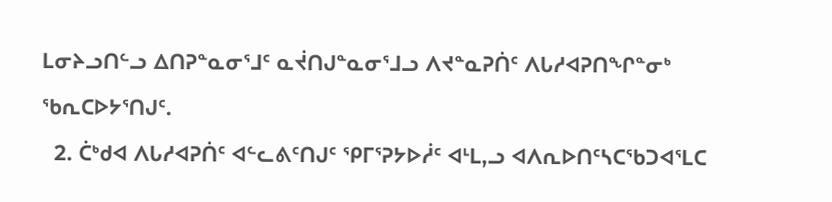ᒪᓂᔨᓗᑎᓪᓗ ᐃᑎᕈᓐᓇᓂᕐᒧᑦ ᓇᔫᑎᒍᓐᓇᓂᕐᒧᓗ ᐱᔪᓐᓇᕈᑏᑦ ᐱᒐᓱᐊᕈᑎᖏᓐᓂᒃ ᖃᕆᑕᐅᔭᕐᑎᒍᑦ.
  2. ᑖᒃᑯᐊ ᐱᒐᓱᐊᕈᑏᑦ ᐊᓪᓚᕕᑦᑎᒍᑦ ᕿᒥᕐᕈᔭᐅᓲᑦ ᐊᒻᒪ,ᓗ ᐊᐱᕆᐅᑎᑦᓴᑕᖃᑐᐊᕐᒪᑕ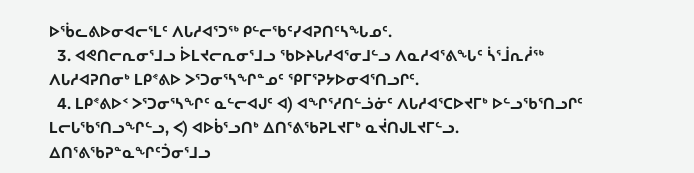ᐅᖄᓚᕕᐅᓂᐊᓕᕐᒪᑦ ᐱᒐᓱᐊᕐᑐᖅ ᑭᓪᓕᖃᑦᓯᐊᕈᑎᑦᓴᖓᓄᑦ.
  3. ᐊᕙᑎᓕᕆᓂᕐᒧᓗ ᐆᒪᔪᓕᕆᓂᕐᒧᓗ ᖃᐅᔨᒐᓱᐊᕐᓂᒧᓪᓗ ᐱᓇᓱᐊᕐᕕᖓᑦ ᓵᕐᒨᕆᓲᖅ ᐱᒐᓱᐊᕈᑎᓂᒃ ᒪᑭᕝᕕᐅ ᐳᕐᑐᓂᕐᓴᖏᓐᓄᑦ ᕿᒥᕐᕈᔭᐅᓂᐊᕐᑎᓗᒋᑦ.
  4. ᒪᑭᕝᕕᐅᑉ ᐳᕐᑐᓂᕐᓴᖏᑦ ᓇᓪᓕᐊᒍᑦ ᐊ) ᐊᖏᕐᓱᑎᓪᓘᓃᑦ ᐱᒐᓱᐊᕐᑕᐅᔪᒥᒃ ᐅᓪᓗᖃᕐᑎᓗᒋᑦ ᒪᓕᒐᖃᕐᑎᓗᖏᓪᓗ, ᐸ) ᐊᐅᑳᕐᓗᑎᒃ ᐃᑎᕐᕕᖃᕈᒪᔪᒥᒃ ᓇᔫᑎᒍᒪᔪᒥᓪᓗ.  ᐃᑎᕐᕕᖃᕈᓐᓇᖏᑦᑑᓂᕐᒧᓗ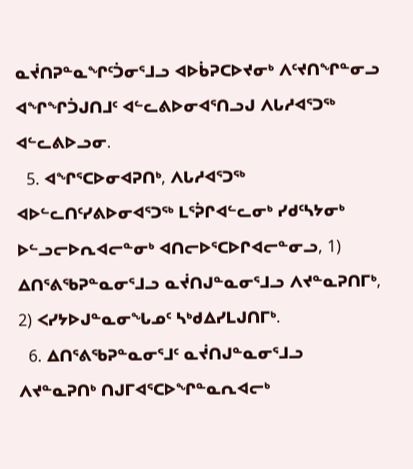ᓇᔫᑎᕈᓐᓇᖏᑦᑑᓂᕐᒧᓗ ᐊᐅᑳᕈᑕᐅᔪᓂᒃ ᐱᑦᔪᑎᖏᓐᓂᓗ ᐊᖏᖏᑑᒍᑎᒧᑦ ᐊᓪᓚᕕᐅᓂᐊᕐᑎᓗᒍ ᐱᒐᓱᐊᕐᑐᖅ ᐊᓪᓚᕕᐅᓗᓂ.
  5. ᐊᖏᕐᑕᐅᓂᐊᕈᑎᒃ, ᐱᒐᓱᐊᕐᑐᖅ ᐊᐅᓪᓚᑎᑦᓯᕕᐅᓂᐊᕐᑐᖅ ᒪᕐᕉᒋᐊᓪᓚᓂᒃ ᓯᑯᑦᓴᔭᓂᒃ ᐅᓪᓗᓕᐅᕆᐊᓕᓐᓂᒃ ᐊᑎᓕᐅᕐᑕᐅᒋᐊᓕᓐᓂᓗ, 1) ᐃᑎᕐᕕᖃᕈᓐᓇᓂᕐᒧᓗ ᓇᔫᑎᒍᓐᓇᓂᕐᒧᓗ ᐱᔪᓐᓇᕈᑎᒥᒃ, 2) ᐸᓯᔭᐅᒍᓐᓇᓂᖓᓄᑦ ᓴᒃᑯᐃᓯᒪᒍᑎᒥᒃ.
  6. ᐃᑎᕐᕕᖃᕈᓐᓇᓂᕐᒧᑦ ᓇᔫᑎᒍᓐᓇᓂᕐᒧᓗ ᐱᔪᓐᓇᕈᑎᒃ ᑎᒍᒥᐊᕐᑕᐅᖏᓐᓇᕆᐊᓕᒃ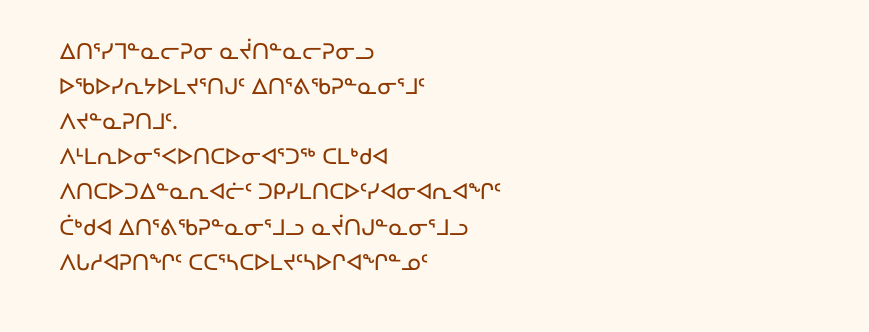ᐃᑎᕐᓯᒣᓐᓇᓕᕈᓂ ᓇᔫᑎᓐᓇᓕᕈᓂᓗ ᐅᖃᐅᓯᕆᔭᐅᒪᔪᕐᑎᒍᑦ ᐃᑎᕐᕕᖃᕈᓐᓇᓂᕐᒧᑦ ᐱᔪᓐᓇᕈᑎᒧᑦ.
ᐱᒻᒪᕆᐅᓂᕐᐸᐅᑎᑕᐅᓂᐊᕐᑐᖅ ᑕᒪᒃᑯᐊ ᐱᑎᑕᐅᑐᐃᓐᓇᕆᐊᓖᑦ ᑐᑭᓯᒪᑎᑕᐅᑦᓯᐊᓂᐊᕆᐊᖏᑦ ᑖᒃᑯᐊ ᐃᑎᕐᕕᖃᕈᓐᓇᓂᕐᒧᓗ ᓇᔫᑎᒍᓐᓇᓂᕐᒧᓗ ᐱᒐᓱᐊᕈᑎᖏᑦ ᑕᑕᕐᓴᑕᐅᒪᔪᑦᓴᐅᒋᐊᖏᓐᓄᑦ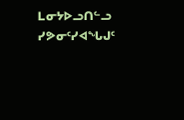ᒪᓂᔭᐅᓗᑎᓪᓗ ᓯᕗᓂᑦᓯᐊᖓᒍᑦ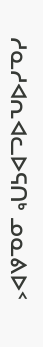ᓱᓇᓱᐊᕆᐊᓚᐅᕋᑎᒃ ᓄᓇᕕᐅᑉ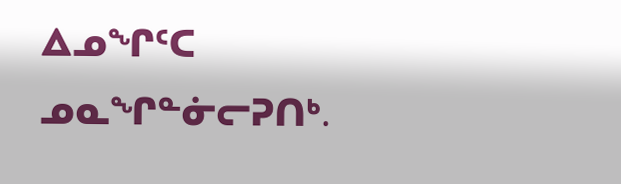ᐃᓄᖏᑦᑕ ᓄᓇᖏᓐᓃᓕᕈᑎᒃ.